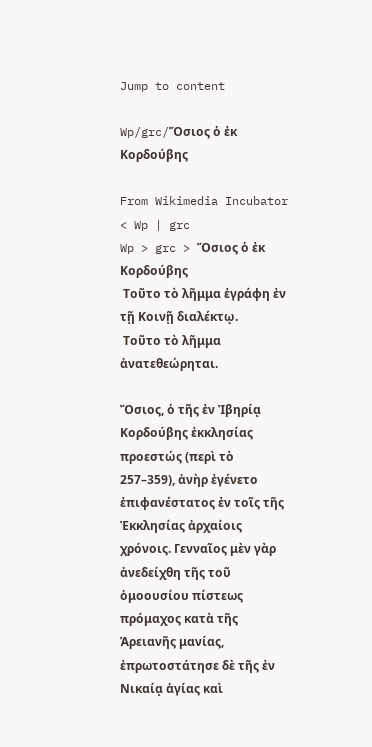Jump to content

Wp/grc/Ὅσιος ὁ ἐκ Κορδούβης

From Wikimedia Incubator
< Wp | grc
Wp > grc > Ὅσιος ὁ ἐκ Κορδούβης
 Τοῦτο τὸ λῆμμα ἐγράφη ἐν τῇ Κοινῇ διαλέκτῳ.
 Τοῦτο τὸ λῆμμα ἀνατεθεώρηται.

Ὄσιος, ὁ τῆς ἐν Ἰβηρίᾳ Κορδούβης ἐκκλησίας προεστώς (περὶ τὸ 257–359), ἀνὴρ ἐγένετο ἐπιφανέστατος ἐν τοῖς τῆς Ἐκκλησίας ἀρχαίοις χρόνοις. Γενναῖος μὲν γὰρ ἀνεδείχθη τῆς τοῦ ὁμοουσίου πίστεως πρόμαχος κατὰ τῆς Ἀρειανῆς μανίας, ἐπρωτοστάτησε δὲ τῆς ἐν Νικαίᾳ ἁγίας καὶ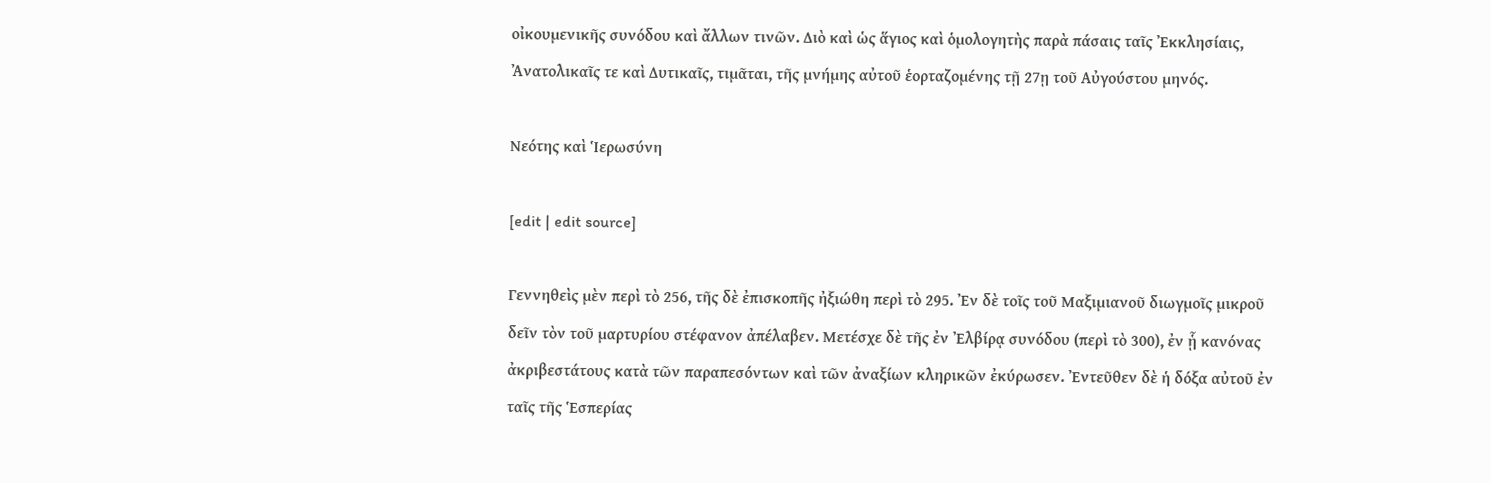οἰκουμενικῆς συνόδου καὶ ἄλλων τινῶν. Διὸ καὶ ὡς ἅγιος καὶ ὁμολογητὴς παρὰ πάσαις ταῖς Ἐκκλησίαις, Ἀνατολικαῖς τε καὶ Δυτικαῖς, τιμᾶται, τῆς μνήμης αὐτοῦ ἑορταζομένης τῇ 27ῃ τοῦ Αὐγούστου μηνός.

Νεότης καὶ Ἱερωσύνη

[edit | edit source]

Γεννηθεὶς μὲν περὶ τὸ 256, τῆς δὲ ἐπισκοπῆς ἠξιώθη περὶ τὸ 295. Ἐν δὲ τοῖς τοῦ Μαξιμιανοῦ διωγμοῖς μικροῦ δεῖν τὸν τοῦ μαρτυρίου στέφανον ἀπέλαβεν. Μετέσχε δὲ τῆς ἐν Ἐλβίρᾳ συνόδου (περὶ τὸ 300), ἐν ᾗ κανόνας ἀκριβεστάτους κατὰ τῶν παραπεσόντων καὶ τῶν ἀναξίων κληρικῶν ἐκύρωσεν. Ἐντεῦθεν δὲ ἡ δόξα αὐτοῦ ἐν ταῖς τῆς Ἑσπερίας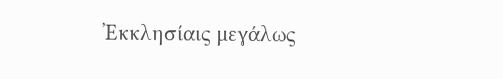Ἐκκλησίαις μεγάλως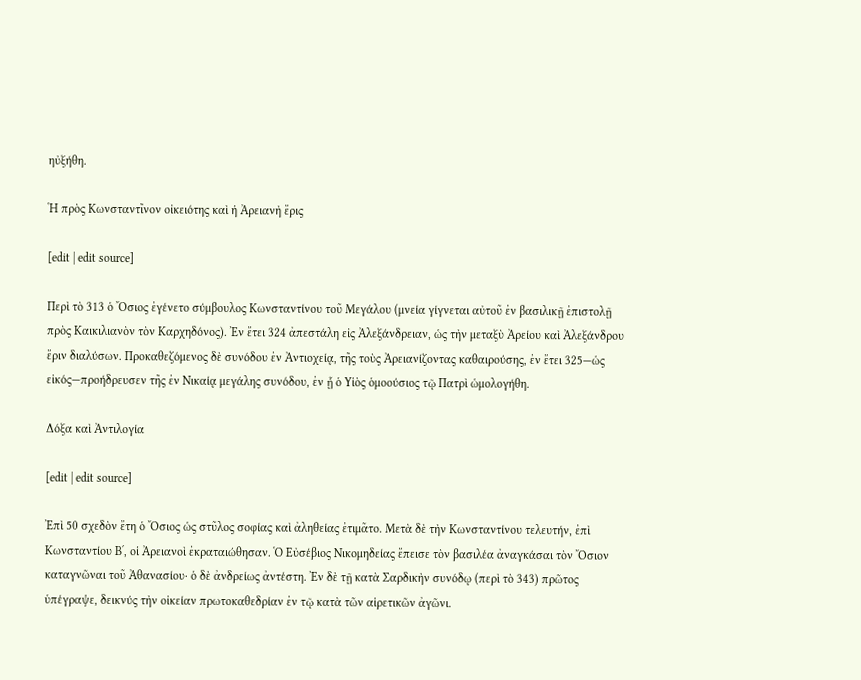ηὐξήθη.

Ἡ πρὸς Κωνσταντῖνον οἰκειότης καὶ ἡ Ἀρειανὴ ἔρις

[edit | edit source]

Περὶ τὸ 313 ὁ Ὄσιος ἐγένετο σύμβουλος Κωνσταντίνου τοῦ Μεγάλου (μνεία γίγνεται αὐτοῦ ἐν βασιλικῇ ἐπιστολῇ πρὸς Καικιλιανὸν τὸν Καρχηδόνος). Ἐν ἔτει 324 ἀπεστάλη εἰς Ἀλεξάνδρειαν, ὡς τὴν μεταξὺ Ἀρείου καὶ Ἀλεξάνδρου ἔριν διαλύσων. Προκαθεζόμενος δὲ συνόδου ἐν Ἀντιοχείᾳ, τῆς τοὺς Ἀρειανίζοντας καθαιρούσης, ἐν ἔτει 325—ὡς εἰκός—προήδρευσεν τῆς ἐν Νικαίᾳ μεγάλης συνόδου, ἐν ᾗ ὁ Υἱὸς ὁμοούσιος τῷ Πατρὶ ὡμολογήθη.

Δόξα καὶ Ἀντιλογία

[edit | edit source]

Ἐπὶ 50 σχεδὸν ἔτη ὁ Ὄσιος ὡς στῦλος σοφίας καὶ ἀληθείας ἐτιμᾶτο. Μετὰ δὲ τὴν Κωνσταντίνου τελευτήν, ἐπὶ Κωνσταντίου Βʹ, οἱ Ἀρειανοὶ ἐκραταιώθησαν. Ὁ Εὐσέβιος Νικομηδείας ἔπεισε τὸν βασιλέα ἀναγκάσαι τὸν Ὄσιον καταγνῶναι τοῦ Ἀθανασίου· ὁ δὲ ἀνδρείως ἀντέστη. Ἐν δὲ τῇ κατὰ Σαρδικὴν συνόδῳ (περὶ τὸ 343) πρῶτος ὑπέγραψε, δεικνύς τὴν οἰκείαν πρωτοκαθεδρίαν ἐν τῷ κατὰ τῶν αἱρετικῶν ἀγῶνι.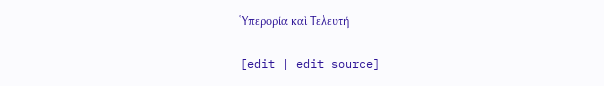Ὑπερορία καὶ Τελευτή

[edit | edit source]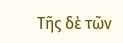Τῆς δὲ τῶν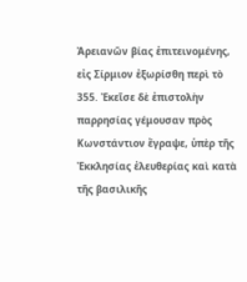Ἀρειανῶν βίας ἐπιτεινομένης, εἰς Σίρμιον ἐξωρίσθη περὶ τὸ 355. Ἐκεῖσε δὲ ἐπιστολὴν παρρησίας γέμουσαν πρὸς Κωνστάντιον ἔγραψε, ὑπὲρ τῆς Ἐκκλησίας ἐλευθερίας καὶ κατὰ τῆς βασιλικῆς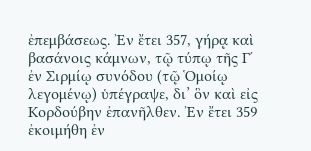ἐπεμβάσεως. Ἐν ἔτει 357, γήρᾳ καὶ βασάνοις κάμνων, τῷ τύπῳ τῆς Γʹ ἐν Σιρμίῳ συνόδου (τῷ Ὁμοίῳ λεγομένῳ) ὑπέγραψε, δι’ ὃν καὶ εἰς Κορδούβην ἐπανῆλθεν. Ἐν ἔτει 359 ἐκοιμήθη ἐν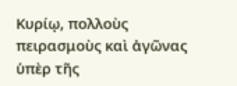Κυρίῳ, πολλοὺς πειρασμοὺς καὶ ἀγῶνας ὑπὲρ τῆς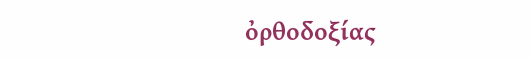ὀρθοδοξίας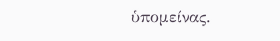ὑπομείνας.